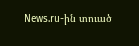News.ru-ին տուած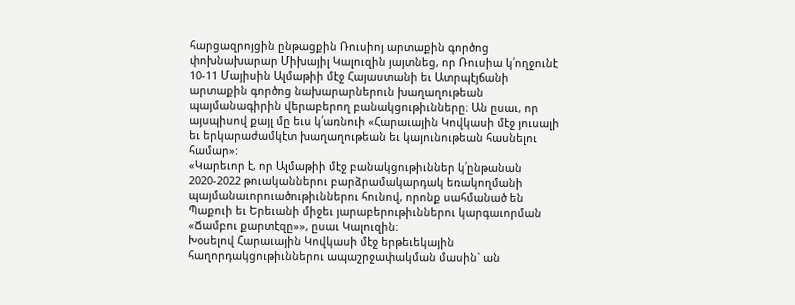հարցազրոյցին ընթացքին Ռուսիոյ արտաքին գործոց փոխնախարար Միխայիլ Կալուզին յայտնեց, որ Ռուսիա կ՛ողջունէ 10-11 Մայիսին Ալմաթիի մէջ Հայաստանի եւ Ատրպէյճանի արտաքին գործոց նախարարներուն խաղաղութեան պայմանագիրին վերաբերող բանակցութիւնները։ Ան ըսաւ, որ այսպիսով քայլ մը եւս կ՛առնուի «Հարաւային Կովկասի մէջ յուսալի եւ երկարաժամկէտ խաղաղութեան եւ կայունութեան հասնելու համար»:
«Կարեւոր է, որ Ալմաթիի մէջ բանակցութիւններ կ՛ընթանան 2020-2022 թուականներու բարձրամակարդակ եռակողմանի պայմանաւորուածութիւններու հունով, որոնք սահմանած են Պաքուի եւ Երեւանի միջեւ յարաբերութիւններու կարգաւորման «Ճամբու քարտէզը»», ըսաւ Կալուզին։
Խօսելով Հարաւային Կովկասի մէջ երթեւեկային հաղորդակցութիւններու ապաշրջափակման մասին` ան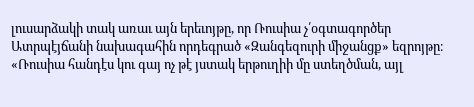լուսարձակի տակ առաւ այն երեւոյթը, որ Ռուսիա չ՛օգտագործեր Ատրպէյճանի նախագահին որդեգրած «Զանգեզուրի միջանցք» եզրոյթը։ «Ռուսիա հանդէս կու գայ ոչ թէ յստակ երթուղիի մը ստեղծման, այլ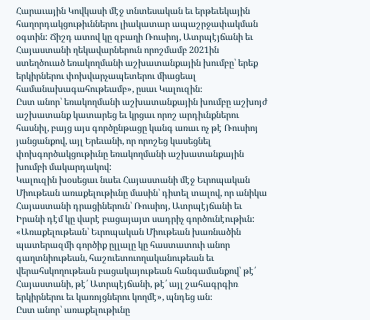Հարաւային Կովկասի մէջ տնտեսական եւ երթեւեկային հաղորդակցութիւններու լիակատար ապաշրջափակման օգտին: Ճիշդ ատով կը զբաղի Ռուսիոյ, Ատրպէյճանի եւ Հայաստանի ղեկավարներուն որոշմամբ 2021ին ստեղծուած եռակողմանի աշխատանքային խումբը՝ երեք երկիրներու փոխվարչապետերու միացեալ համանախագահութեամբ», ըսաւ Կալուզին։
Ըստ անոր՝ եռակողմանի աշխատանքային խումբը աշխոյժ աշխատանք կատարեց եւ կրցաւ որոշ արդիւնքներու հասնիլ, բայց այս գործընթացը կանգ առաւ ոչ թէ Ռուսիոյ յանցանքով, այլ Երեւանի, որ որոշեց կասեցնել փոխգործակցութիւնը եռակողմանի աշխատանքային խումբի մակարդակով:
Կալուզին խօսեցաւ նաեւ Հայաստանի մէջ Եւրոպական Միութեան առաքելութիւնը մասին՝ դիտել տալով, որ անիկա Հայաստանի դրացիներուն՝ Ռուսիոյ, Ատրպէյճանի եւ Իրանի դէմ կը վարէ բացայայտ սադրիչ գործունէութիւն: «Առաքելութեան՝ Եւրոպական Միութեան խառնածին պատերազմի գործիք ըլլալը կը հաստատուի անոր գաղտնիութեան, հաշուետուողականութեան եւ վերահսկողութեան բացակայութեան հանգամանքով՝ թէ՛ Հայաստանի, թէ՛ Ատրպէյճանի, թէ՛ այլ շահագրգիռ երկիրներու եւ կառոյցներու կողմէ», պնդեց ան։
Ըստ անոր՝ առաքելութիւնը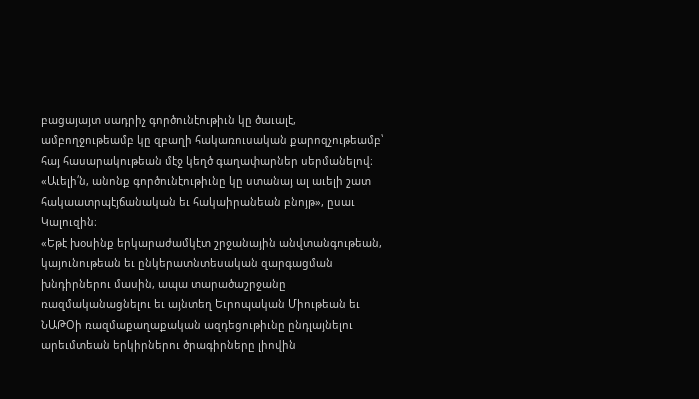բացայայտ սադրիչ գործունէութիւն կը ծաւալէ, ամբողջութեամբ կը զբաղի հակառուսական քարոզչութեամբ՝ հայ հասարակութեան մէջ կեղծ գաղափարներ սերմանելով։ «Աւելի՛ն, անոնք գործունէութիւնը կը ստանայ ալ աւելի շատ հակաատրպէյճանական եւ հակաիրանեան բնոյթ», ըսաւ Կալուզին։
«Եթէ խօսինք երկարաժամկէտ շրջանային անվտանգութեան, կայունութեան եւ ընկերատնտեսական զարգացման խնդիրներու մասին, ապա տարածաշրջանը ռազմականացնելու եւ այնտեղ Եւրոպական Միութեան եւ ՆԱԹՕի ռազմաքաղաքական ազդեցութիւնը ընդլայնելու արեւմտեան երկիրներու ծրագիրները լիովին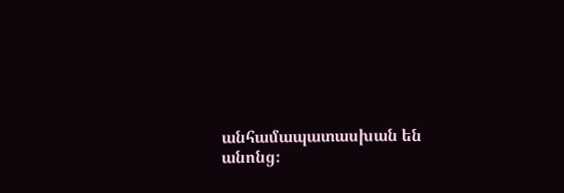անհամապատասխան են անոնց։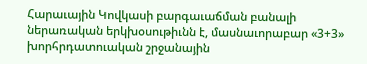Հարաւային Կովկասի բարգաւաճման բանալի ներառական երկխօսութիւնն է, մասնաւորաբար «3+3» խորհրդատուական շրջանային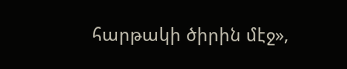հարթակի ծիրին մէջ»,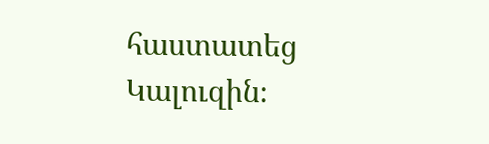հաստատեց Կալուզին։